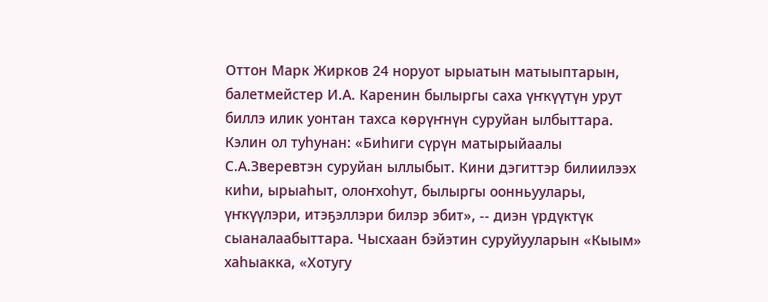Оттон Марк Жирков 24 норуот ырыатын матыыптарын, балетмейстер И.А. Каренин былыргы саха үҥкүүтүн урут биллэ илик уонтан тахса көрүҥнүн суруйан ылбыттара. Кэлин ол туһунан: «Биһиги сүрүн матырыйаалы С.А.Зверевтэн суруйан ыллыбыт. Кини дэгиттэр билиилээх киһи, ырыаһыт, олоҥхоһут, былыргы оонньуулары, үҥкүүлэри, итэҕэллэри билэр эбит», -- диэн үрдүктүк сыаналаабыттара. Чысхаан бэйэтин суруйууларын «Кыым» хаһыакка, «Хотугу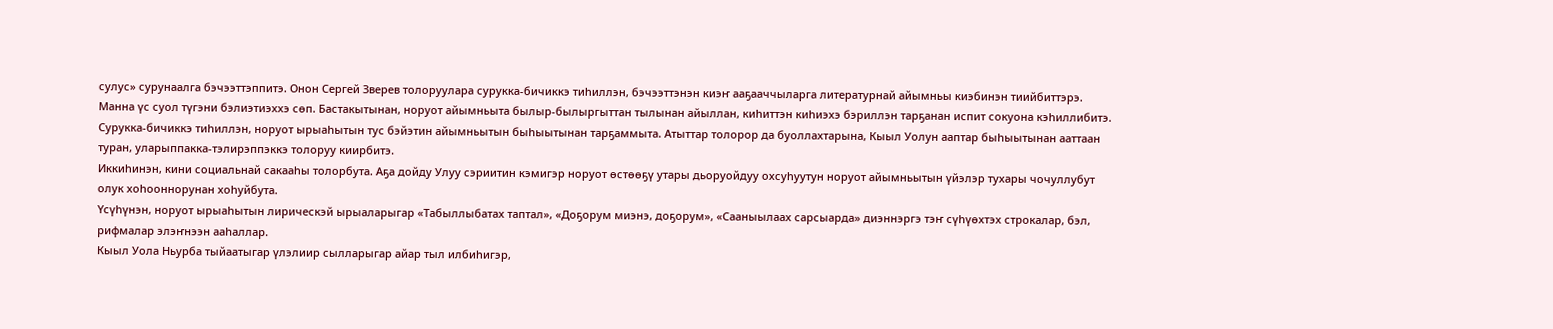сулус» сурунаалга бэчээттэппитэ. Онон Сергей Зверев толоруулара сурукка-бичиккэ тиһиллэн, бэчээттэнэн киэҥ ааҕааччыларга литературнай айымньы киэбинэн тиийбиттэрэ.
Манна үс суол түгэни бэлиэтиэххэ сөп. Бастакытынан, норуот айымньыта былыр-былыргыттан тылынан айыллан, киһиттэн киһиэхэ бэриллэн тарҕанан испит сокуона кэһиллибитэ. Сурукка-бичиккэ тиһиллэн, норуот ырыаһытын тус бэйэтин айымньытын быһыытынан тарҕаммыта. Атыттар толорор да буоллахтарына, Кыыл Уолун ааптар быһыытынан ааттаан туран, уларыппакка-тэлирэппэккэ толоруу киирбитэ.
Иккиһинэн, кини социальнай сакааһы толорбута. Аҕа дойду Улуу сэриитин кэмигэр норуот өстөөҕү утары дьоруойдуу охсуһуутун норуот айымньытын үйэлэр тухары чочуллубут олук хоһооннорунан хоһуйбута.
Үсүһүнэн, норуот ырыаһытын лирическэй ырыаларыгар «Табыллыбатах таптал», «Доҕорум миэнэ, доҕорум», «Сааныылаах сарсыарда» диэннэргэ тэҥ сүһүөхтэх строкалар, бэл, рифмалар элэҥнээн ааһаллар.
Кыыл Уола Ньурба тыйаатыгар үлэлиир сылларыгар айар тыл илбиһигэр,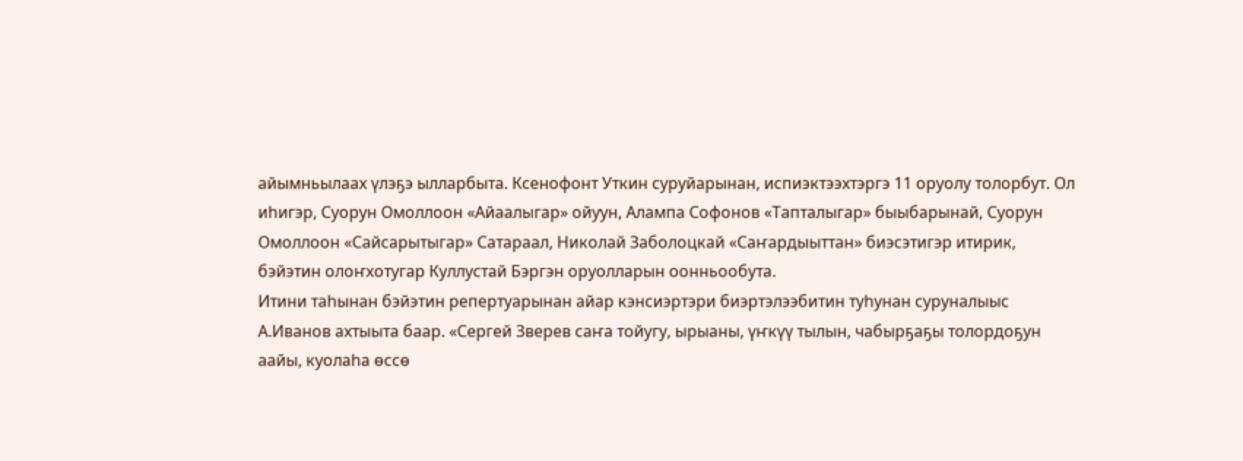айымньылаах үлэҕэ ылларбыта. Ксенофонт Уткин суруйарынан, испиэктээхтэргэ 11 оруолу толорбут. Ол иһигэр, Суорун Омоллоон «Айаалыгар» ойуун, Алампа Софонов «Тапталыгар» быыбарынай, Суорун Омоллоон «Сайсарытыгар» Сатараал, Николай Заболоцкай «Саҥардыыттан» биэсэтигэр итирик, бэйэтин олоҥхотугар Куллустай Бэргэн оруолларын оонньообута.
Итини таһынан бэйэтин репертуарынан айар кэнсиэртэри биэртэлээбитин туһунан суруналыыс А.Иванов ахтыыта баар. «Сергей Зверев саҥа тойугу, ырыаны, үҥкүү тылын, чабырҕаҕы толордоҕун аайы, куолаһа өссө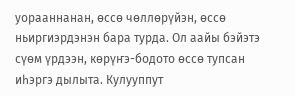уорааннанан, өссө чөллөрүйэн, өссө ньиргиэрдэнэн бара турда. Ол аайы бэйэтэ сүөм үрдээн, көрүҥэ-бодото өссө тупсан иһэргэ дылыта. Кулууппут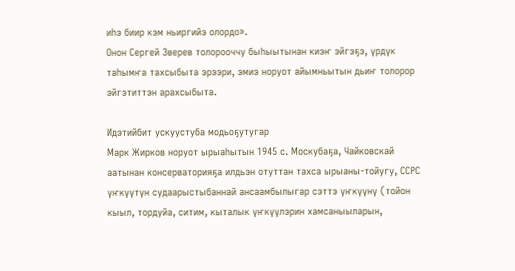иһэ биир кэм ньиргийэ олордо».
Онон Сергей Зверев толорооччу быһыытынан киэҥ эйгэҕэ, үрдүк таһымҥа тахсыбыта эрээри, эмиэ норуот айымньытын дьиҥ толорор эйгэтиттэн арахсыбыта.

Идэтийбит ускуустуба модьоҕутугар
Марк Жирков норуот ырыаһытын 1945 с. Москубаҕа, Чайковскай аатынан консерваторияҕа илдьэн отуттан тахса ырыаны-тойугу, ССРС үҥкүүтүн судаарыстыбаннай ансаамбылыгар сэттэ үҥкүүнү (тойон кыыл, тордуйа, ситим, кыталык үҥкүүлэрин хамсаныыларын,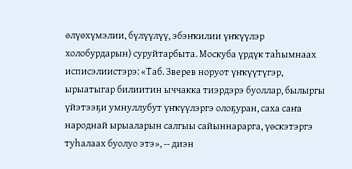өлүөхүмэлии, бүлүүлүү, эбэҥкилии үҥкүүлэр холобурдарын) суруйтарбыта. Москуба үрдүк таһымнаах исписэлиистэрэ: «Таб. Зверев норуот үҥкүүтүгэр, ырыатыгар билиитин ыччакка тиэрдэрэ буоллар, былыргы үйэтээҕи умнуллубут үҥкүүлэргэ олоҕуран, саха саҥа народнай ырыаларын салгыы сайыннарарга, үөскэтэргэ туһалаах буолуо этэ», -- диэн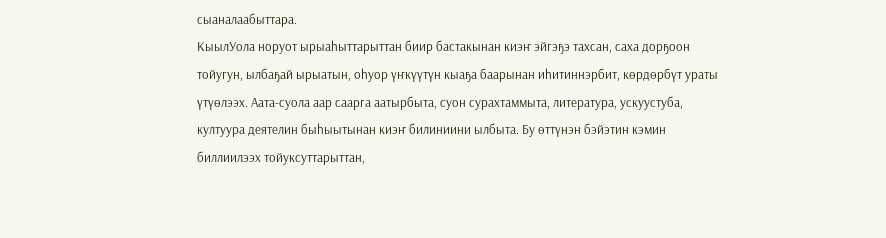сыаналаабыттара.
КыылУола норуот ырыаһыттарыттан биир бастакынан киэҥ эйгэҕэ тахсан, саха дорҕоон тойугун, ылбаҕай ырыатын, оһуор үҥкүүтүн кыаҕа баарынан иһитиннэрбит, көрдөрбүт ураты үтүөлээх. Аата-суола аар саарга аатырбыта, суон сурахтаммыта, литература, ускуустуба, култуура деятелин быһыытынан киэҥ билиниини ылбыта. Бу өттүнэн бэйэтин кэмин биллиилээх тойуксуттарыттан,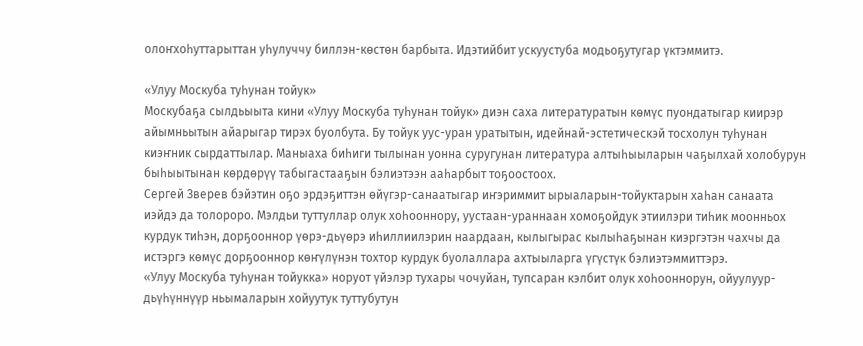олоҥхоһуттарыттан уһулуччу биллэн-көстөн барбыта. Идэтийбит ускуустуба модьоҕутугар үктэммитэ.

«Улуу Москуба туһунан тойук»
Москубаҕа сылдьыыта кини «Улуу Москуба туһунан тойук» диэн саха литературатын көмүс пуондатыгар киирэр айымньытын айарыгар тирэх буолбута. Бу тойук уус-уран уратытын, идейнай-эстетическэй тосхолун туһунан киэҥник сырдаттылар. Маныаха биһиги тылынан уонна суругунан литература алтыһыыларын чаҕылхай холобурун быһыытынан көрдөрүү табыгастааҕын бэлиэтээн ааһарбыт тоҕоостоох.
Сергей Зверев бэйэтин оҕо эрдэҕиттэн өйүгэр-санаатыгар иҥэриммит ырыаларын-тойуктарын хаһан санаата иэйдэ да толороро. Мэлдьи туттуллар олук хоһооннору, уустаан-ураннаан хомоҕойдук этиилэри тиһик моонньох курдук тиһэн, дорҕооннор үөрэ-дьүөрэ иһиллиилэрин наардаан, кылыгырас кылыһаҕынан киэргэтэн чахчы да истэргэ көмүс дорҕооннор көҥүлүнэн тохтор курдук буолаллара ахтыыларга үгүстүк бэлиэтэммиттэрэ.
«Улуу Москуба туһунан тойукка» норуот үйэлэр тухары чочуйан, тупсаран кэлбит олук хоһооннорун, ойуулуур-дьүһүннүүр ньымаларын хойуутук туттубутун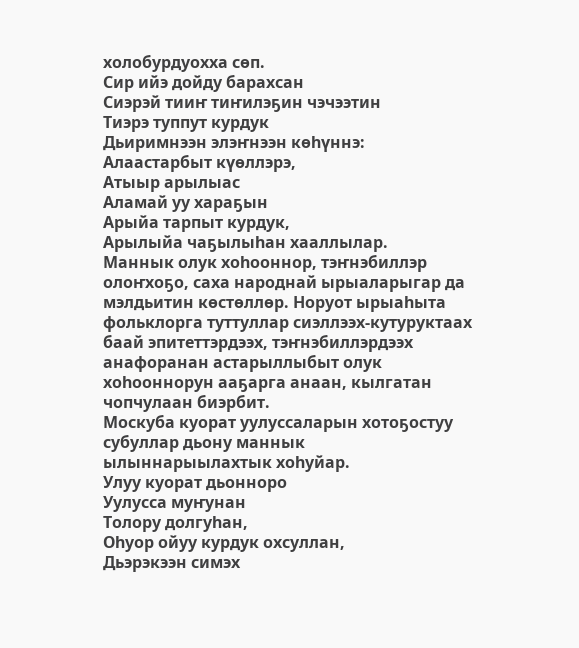холобурдуохха сөп.
Сир ийэ дойду барахсан
Сиэрэй тииҥ тиҥилэҕин чэчээтин
Тиэрэ туппут курдук
Дьиримнээн элэҥнээн көһүннэ:
Алаастарбыт күөллэрэ,
Атыыр арылыас
Аламай уу хараҕын
Арыйа тарпыт курдук,
Арылыйа чаҕылыһан хааллылар.
Маннык олук хоһооннор, тэҥнэбиллэр олоҥхоҕо, саха народнай ырыаларыгар да мэлдьитин көстөллөр. Норуот ырыаһыта фольклорга туттуллар сиэллээх-кутуруктаах баай эпитеттэрдээх, тэҥнэбиллэрдээх анафоранан астарыллыбыт олук хоһооннорун ааҕарга анаан, кылгатан чопчулаан биэрбит.
Москуба куорат уулуссаларын хотоҕостуу субуллар дьону маннык ылыннарыылахтык хоһуйар.
Улуу куорат дьонноро
Уулусса муҥунан
Толору долгуһан,
Оһуор ойуу курдук охсуллан,
Дьэрэкээн симэх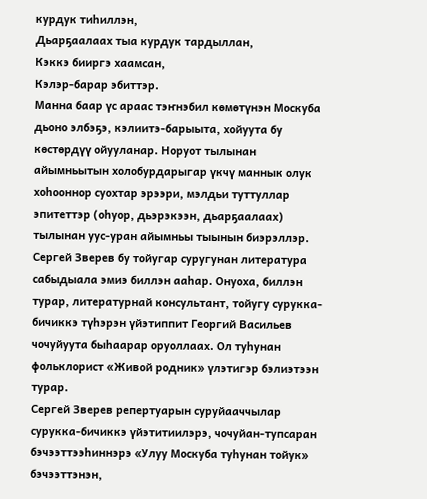курдук тиһиллэн,
Дьарҕаалаах тыа курдук тардыллан,
Кэккэ бииргэ хаамсан,
Кэлэр-барар эбиттэр.
Манна баар үс араас тэҥнэбил көмөтүнэн Москуба дьоно элбэҕэ, кэлиитэ-барыыта, хойуута бу көстөрдүү ойууланар. Норуот тылынан айымньытын холобурдарыгар үкчү маннык олук хоһооннор суохтар эрээри, мэлдьи туттуллар эпитеттэр (оһуор, дьэрэкээн, дьарҕаалаах) тылынан уус-уран айымньы тыынын биэрэллэр. Сергей Зверев бу тойугар суругунан литература сабыдыала эмиэ биллэн ааһар. Онуоха, биллэн турар, литературнай консультант, тойугу сурукка-бичиккэ түһэрэн үйэтиппит Георгий Васильев чочуйуута быһаарар оруоллаах. Ол туһунан фольклорист «Живой родник» үлэтигэр бэлиэтээн турар.
Cергей Зверев репертуарын суруйааччылар сурукка-бичиккэ үйэтитиилэрэ, чочуйан-тупсаран бэчээттээһиннэрэ «Улуу Москуба туһунан тойук» бэчээттэнэн,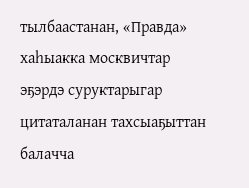тылбаастанан, «Правда» хаһыакка москвичтар эҕэрдэ суруктарыгар цитаталанан тахсыаҕыттан балачча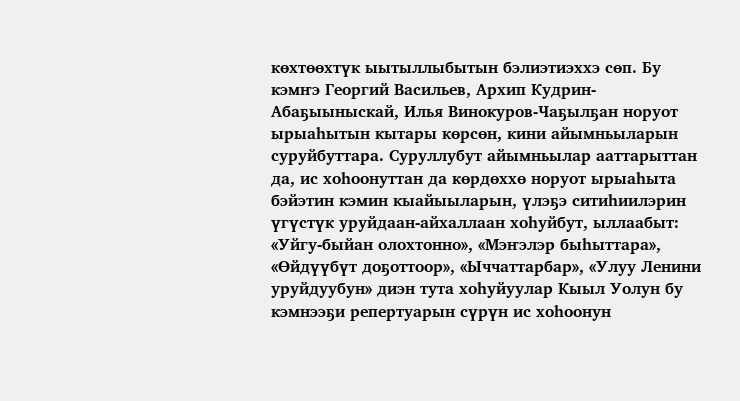көхтөөхтүк ыытыллыбытын бэлиэтиэххэ сөп. Бу кэмҥэ Георгий Васильев, Архип Кудрин-Абаҕыыныскай, Илья Винокуров-Чаҕылҕан норуот ырыаһытын кытары көрсөн, кини айымньыларын суруйбуттара. Суруллубут айымньылар ааттарыттан да, ис хоһоонуттан да көрдөххө норуот ырыаһыта бэйэтин кэмин кыайыыларын, үлэҕэ ситиһиилэрин үгүстүк уруйдаан-айхаллаан хоһуйбут, ыллаабыт: «Уйгу-быйан олохтонно», «Мэҥэлэр быһыттара», «Өйдүүбүт доҕоттоор», «Ыччаттарбар», «Улуу Ленини уруйдуубун» диэн тута хоһуйуулар Кыыл Уолун бу кэмнээҕи репертуарын сүрүн ис хоһоонун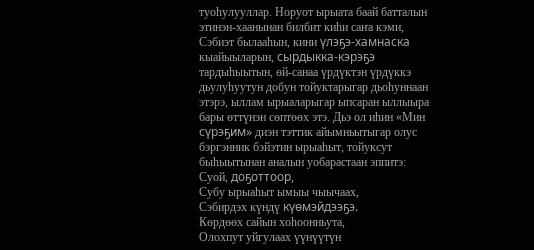туоһулууллар. Норуот ырыата баай батталын этинэн-хаанынан билбит киһи саҥа кэми, Сэбиэт былааһын, кини үлэҕэ-хамнаска кыайыыларын, сырдыкка-кэрэҕэ тардыһыытын, өй-санаа үрдүктэн үрдүккэ дьулуһуутун добун тойуктарыгар дьоһуннаан этэрэ, ыллам ырыаларыгар ыпсаран ыллыыра бары өттүнэн сөптөөх этэ. Дьэ ол иһин «Мин сүрэҕим» диэн тэттик айымньытыгар олус бэргэнник бэйэтин ырыаһыт, тойуксут быһыытынан аналын уобарастаан эппитэ:
Суой, доҕоттоор,
Субу ырыаһыт ымыы чыычаах,
Сэбирдэх күндү күөмэйдээҕэ.
Көрдөөх сайын хоһоонньута,
Олохпут уйгулаах үүнүүтүн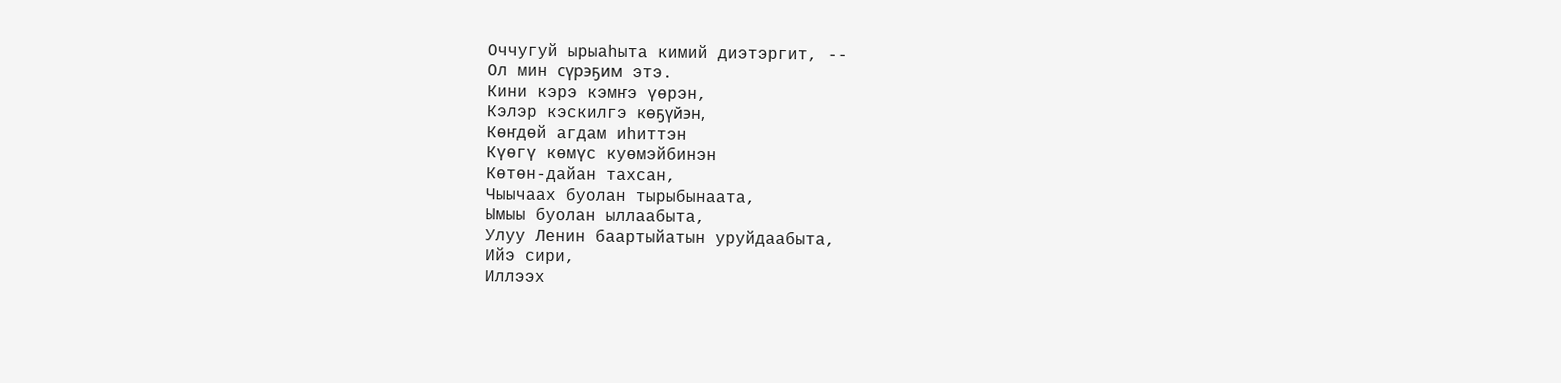Оччугуй ырыаһыта кимий диэтэргит, --
Ол мин сүрэҕим этэ.
Кини кэрэ кэмҥэ үөрэн,
Кэлэр кэскилгэ көҕүйэн,
Көҥдөй агдам иһиттэн
Күөгү көмүс куөмэйбинэн
Көтөн-дайан тахсан,
Чыычаах буолан тырыбынаата,
Ымыы буолан ыллаабыта,
Улуу Ленин баартыйатын уруйдаабыта,
Ийэ сири,
Иллээх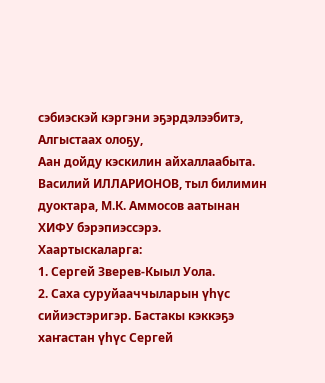сэбиэскэй кэргэни эҕэрдэлээбитэ,
Алгыстаах олоҕу,
Аан дойду кэскилин айхаллаабыта.
Василий ИЛЛАРИОНОВ, тыл билимин дуоктара, М.К. Аммосов аатынан ХИФУ бэрэпиэссэрэ.
Хаартыскаларга:
1. Сергей Зверев-Кыыл Уола.
2. Саха суруйааччыларын үһүс сийиэстэригэр. Бастакы кэккэҕэ хаҥастан үһүс Сергей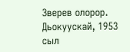Зверев олорор. Дьокуускай, 1953 сыл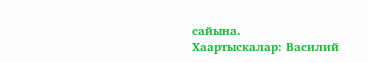сайына.
Хаартыскалар: Василий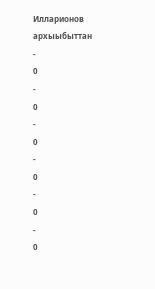Илларионов архыыбыттан
-
0
-
0
-
0
-
0
-
0
-
0